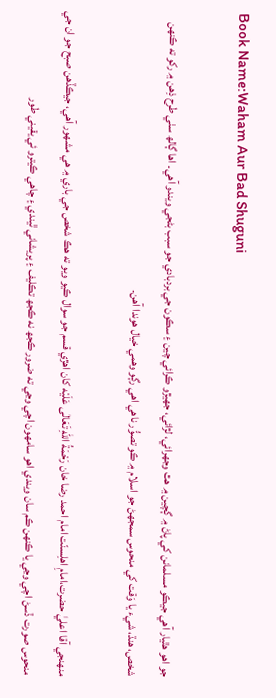Book Name:Waham Aur Bad Shuguni

جو اهو هٿيار آهي جيڪو مسلمانن کي پاڻ ۾ ڳچين ۾ هٿ وجهرائي، لڙائي، جھيڙو ڪرائي چين ۽ سڪون جي بردبادي جو سبب بڻجي ويندو آهي۔ اها ڳالھ سٺي طرح ذِهن ۾ رکو ته ڪنهن شخص، هنڌ، شيء يا وَقت کي منحوس سمجھڻ جو اسلام ۾ ڪو تصوُّر ناهي اهي رڳو وهمي خيال هوندا آهن۔

منهنجي آقا اعليٰ حضرت،امامِ اهلِسنّت امام احمد رضا خان رَحْمَةُ اللهِ تَعَالٰی عَلَيْه کان اهڙي قسم جو سوال ڪيو ويو ته هڪ شخص جي باري ۾ هي مشهور آهي، جيڪڏهن صبح جو ان جي منحوس صورت ڏسڻ اچي وڃي يا ڪنهن ڪم سان ويندي اهو سامهون اچي وڃي ته ضرور ڪجھ نه ڪجھ تڪليف ۽ پريشاني ٿيندي ۽ چاهي ڪيترو ئي يقيني طور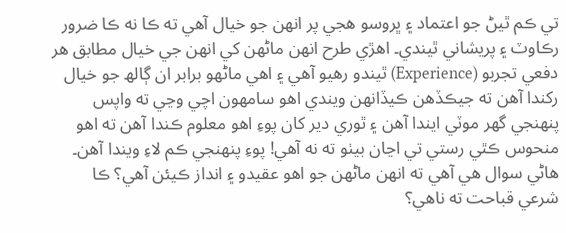تي ڪم ٿيڻ جو اعتماد ۽ ڀروسو هجي پر انهن جو خيال آهي ته ڪا نه ڪا ضرور رڪاوٽ ۽ پريشاني ٿيندي۔ اهڙي طرح انهن ماڻهن کي انهن جي خيال مطابق هر دفعي تجربو (Experience) ٿيندو رهيو آهي ۽ اهي ماڻهو برابر ان ڳالھ جو خيال رکندا آهن ته جيڪڏهن ڪيڏانهن ويندي اهو سامهون اچي وڃي ته واپس پنهنجي گھر موٽي ايندا آهن ۽ ٿوري دير کان پوءِ اهو معلوم ڪندا آهن ته اهو منحوس ڪٿي رستي تي اڃان بيٺو ته نه آهي! پوءِ پنهنجي ڪم لاءِ ويندا آهن۔ هاڻي سوال هي آهي ته انهن ماڻهن جو اهو عقيدو ۽ انداز ڪيئن آهي؟ ڪا شرعي قباحت ته ناهي؟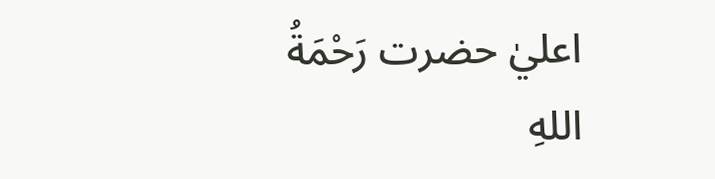اعليٰ حضرت رَحْمَةُ اللهِ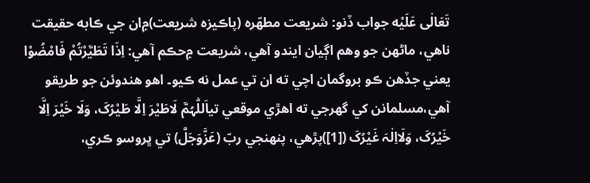تَعَالٰی عَلَيْه جواب ڏنو: شريعت مطهّره (پاڪيزه شريعت)۾ان جي ڪابه حقيقت ناهي، ماڻهن جو وهم اڳيان ايندو آهي، شريعت ۾حڪم آهي: اِذَا تَطَیَّرْتُمْ فَامْضُوْا يعني جڏهن ڪو بروگمان اچي ته ان تي عمل نه ڪيو۔ اهو هندوئن جو طريقو آهي،مسلمانن کي گھرجي ته اهڙي موقعي تياَللّٰہُمَّ لَاطَیْرَ اِلَّا طَیْرُکَ، وَلَا خَیْرَ اِلَّا خَیْرُکَ، وَلَااِلٰہَ غَیْرُکَ ([1])پڙهي، پنهنجي ربّ (عَزَّوَجَلَّ) تي ڀروسو ڪري،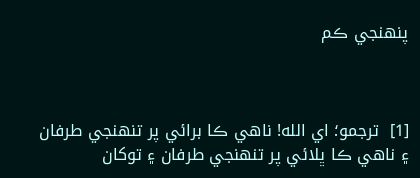پنهنجي ڪم



[1]  ترجمو؛ اي الله! ناهي ڪا برائي پر تنهنجي طرفان ۽ ناهي ڪا ڀلائي پر تنهنجي طرفان ۽ توکان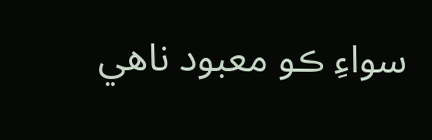سواءِ ڪو معبود ناهي